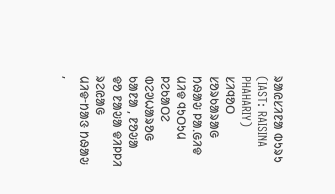ᱨᱟᱭᱥᱤᱱᱟ ᱵᱩᱨᱩ (IAST: RAISINA PHAHARIY) ᱥᱤᱧᱚᱛ ᱥᱚᱨᱠᱟᱨᱟᱜ ᱴᱷᱟᱶ ᱞᱟᱹᱜᱤᱫ ᱢᱤᱫ ᱧᱩᱛᱩᱢ ᱞᱮᱠᱟᱛᱮ ᱵᱮᱣᱦᱟᱨᱚᱜ ᱠᱟᱱᱟ , ᱱᱚᱶᱟ ᱫᱚ ᱱᱟᱶᱟ ᱫᱤᱞᱞᱤ ᱨᱮᱭᱟᱜ ᱢᱤᱫᱼᱴᱟᱝ ᱴᱷᱟᱶ ,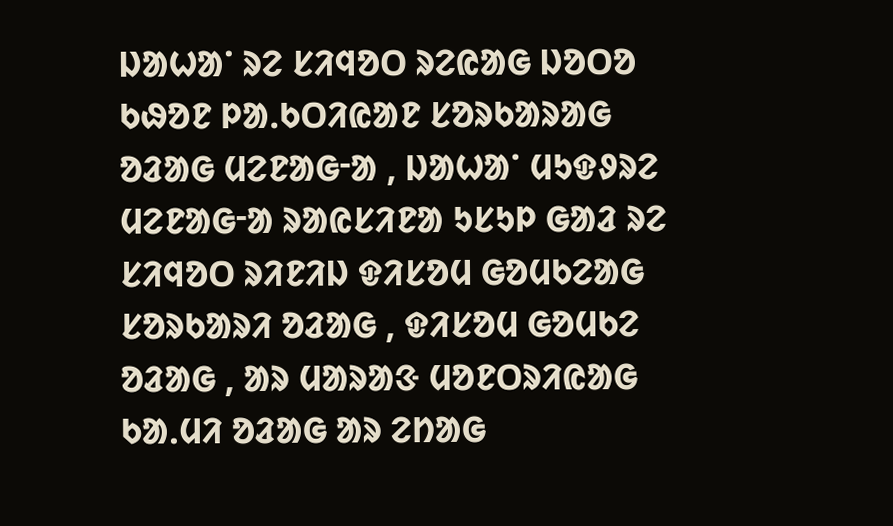ᱡᱟᱦᱟᱸ ᱨᱮ ᱥᱤᱧᱚᱛ ᱨᱮᱭᱟᱜ ᱡᱚᱛᱚ ᱠᱷᱚᱱ ᱞᱟᱹᱠᱛᱤᱭᱟᱱ ᱥᱚᱨᱠᱟᱨᱟᱜ ᱚᱲᱟᱜ ᱢᱮᱱᱟᱜᱼᱟ , ᱡᱟᱦᱟᱸ ᱢᱩᱫᱽᱨᱮ ᱢᱮᱱᱟᱜᱼᱟ ᱨᱟᱭᱥᱤᱱᱟ ᱩᱥᱩᱞ ᱜᱟᱲ ᱨᱮ ᱥᱤᱧᱚᱛ ᱨᱤᱱᱤᱡ ᱫᱤᱥᱚᱢ ᱜᱚᱢᱠᱮᱟᱜ ᱥᱚᱨᱠᱟᱨᱤ ᱚᱲᱟᱜ , ᱫᱤᱥᱚᱢ ᱜᱚᱢᱠᱮ ᱚᱲᱟᱜ , ᱟᱨ ᱢᱟᱨᱟᱝ ᱢᱚᱱᱛᱨᱤᱭᱟᱜ ᱠᱟᱹᱢᱤ ᱚᱲᱟᱜ ᱟᱨ ᱮᱴᱟᱜ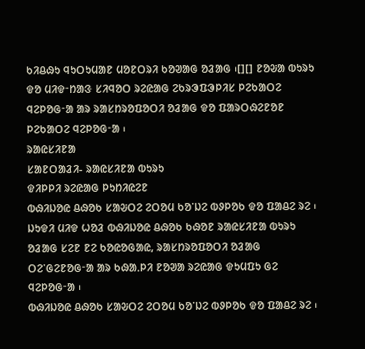ᱠᱤᱪᱷᱩ ᱧᱩᱛᱩᱢᱟᱱ ᱢᱚᱱᱛᱨᱤ ᱠᱚᱣᱟᱜ ᱚᱲᱟᱜ ᱾[][] ᱱᱚᱶᱟ ᱵᱩᱨᱩ ᱫᱚ ᱢᱤᱫᱼᱴᱟᱝ ᱥᱤᱧᱚᱛ ᱨᱮᱭᱟᱜ ᱮᱠᱨᱳᱯᱳᱞᱤᱥ ᱞᱮᱠᱟᱛᱮ ᱧᱮᱞᱚᱜᱼᱟ ᱟᱨ ᱨᱟᱥᱴᱨᱚᱯᱚᱛᱤ ᱚᱲᱟᱜ ᱫᱚ ᱯᱟᱨᱛᱷᱮᱱᱚᱱ ᱞᱮᱠᱟᱛᱮ ᱧᱮᱞᱚᱜᱼᱟ ᱾
ᱨᱟᱭᱥᱤᱱᱟ
ᱥᱟᱱᱛᱟᱲᱤ- ᱨᱟᱭᱥᱤᱱᱟ ᱵᱩᱨᱩ
ᱫᱤᱞᱞᱤ ᱨᱮᱭᱟᱜ ᱞᱩᱴᱤᱭᱮᱱ
ᱵᱷᱤᱡᱚᱭ ᱪᱷᱚᱠ ᱥᱟᱶᱛᱮ ᱮᱛᱚᱢ ᱠᱚᱸᱡᱮ ᱵᱽᱞᱚᱠ ᱫᱚ ᱯᱟᱪᱮ ᱨᱮ ᱾ ᱡᱩᱫᱤ ᱢᱤᱫ ᱦᱚᱲ ᱵᱷᱤᱡᱚᱭ ᱪᱷᱚᱠ ᱠᱷᱚᱱ ᱨᱟᱭᱥᱤᱱᱟ ᱵᱩᱨᱩ ᱚᱲᱟᱜ ᱥᱮᱱ ᱱᱮ ᱠᱚᱭᱚᱜᱟᱭ, ᱨᱟᱥᱴᱨᱚᱯᱚᱛᱤ ᱚᱲᱟᱜ ᱛᱮᱸᱜᱮᱱᱚᱜᱼᱟ ᱟᱨ ᱠᱷᱟᱹᱞᱤ ᱱᱚᱣᱟ ᱨᱮᱭᱟᱜ ᱫᱩᱢᱯᱩ ᱜᱮ ᱧᱮᱞᱚᱜᱼᱟ ᱾
ᱵᱷᱤᱡᱚᱭ ᱪᱷᱚᱠ ᱥᱟᱶᱛᱮ ᱮᱛᱚᱢ ᱠᱚᱸᱡᱮ ᱵᱽᱞᱚᱠ ᱫᱚ ᱯᱟᱪᱮ ᱨᱮ ᱾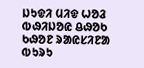ᱡᱩᱫᱤ ᱢᱤᱫ ᱦᱚᱲ ᱵᱷᱤᱡᱚᱭ ᱪᱷᱚᱠ ᱠᱷᱚᱱ ᱨᱟᱭᱥᱤᱱᱟ ᱵᱩᱨᱩ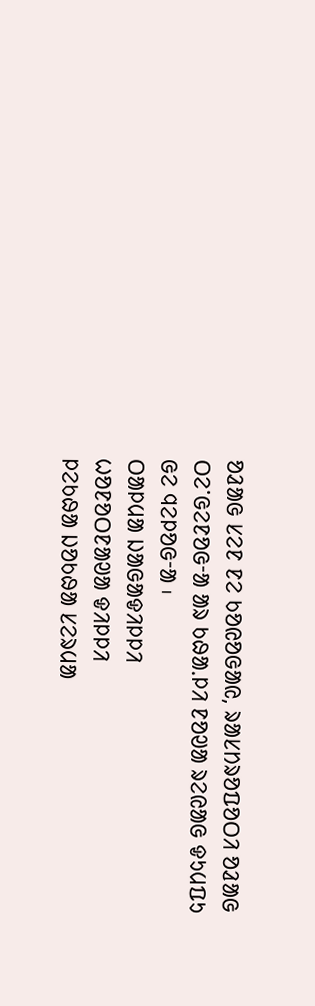ᱚᱲᱟᱜ ᱥᱮᱱ ᱱᱮ ᱠᱚᱭᱚᱜᱟᱭ, ᱨᱟᱥᱴᱨᱚᱯᱚᱛᱤ ᱚᱲᱟᱜ ᱛᱮᱸᱜᱮᱱᱚᱜᱼᱟ ᱟᱨ ᱠᱷᱟᱹᱞᱤ ᱱᱚᱣᱟ ᱨᱮᱭᱟᱜ ᱫᱩᱢᱯᱩ ᱜᱮ ᱧᱮᱞᱚᱜᱼᱟ ᱾
ᱛᱟᱞᱢᱟ ᱡᱟᱜᱟᱫᱤᱞᱞᱤ
ᱦᱚᱱᱚᱛᱱᱟᱣᱟ ᱫᱤᱞᱞᱤ
ᱞᱮᱠᱷᱟ ᱡᱚᱠᱷᱟ ᱥᱮᱨᱢᱟ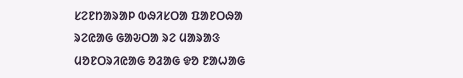ᱥᱮᱱᱴᱟᱨᱟᱞ ᱵᱷᱤᱥᱛᱟ ᱯᱟᱱᱛᱷᱟ ᱨᱮᱭᱟᱜ ᱜᱟᱶᱛᱟ ᱨᱮ ᱢᱟᱨᱟᱝ ᱢᱚᱱᱛᱨᱤᱭᱟᱜ ᱚᱲᱟᱜ ᱫᱚ ᱱᱟᱦᱟᱜ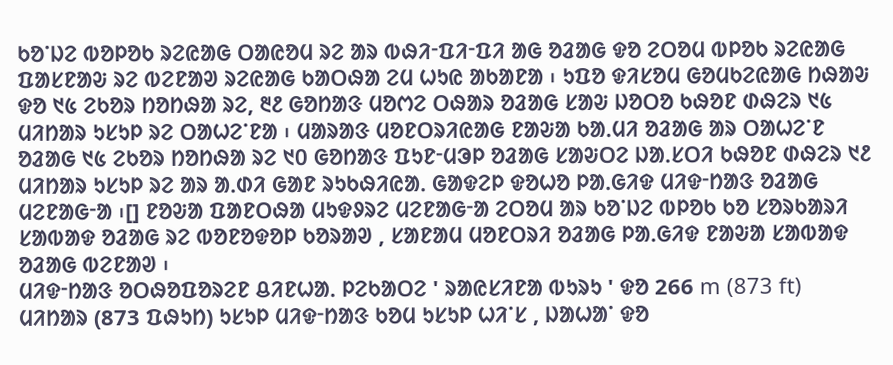ᱠᱚᱸᱡᱮ ᱵᱚᱞᱚᱠ ᱨᱮᱭᱟᱜ ᱛᱟᱭᱚᱢ ᱨᱮ ᱟᱨ ᱵᱷᱤᱼᱯᱤᱼᱯᱤ ᱟᱜ ᱚᱲᱟᱜ ᱫᱚ ᱮᱛᱚᱢ ᱵᱞᱚᱠ ᱨᱮᱭᱟᱜ ᱯᱟᱥᱱᱟᱶ ᱨᱮ ᱵᱮᱱᱟᱣ ᱨᱮᱭᱟᱜ ᱠᱟᱛᱷᱟ ᱮᱢ ᱦᱩᱭ ᱟᱠᱟᱱᱟ ᱾ ᱩᱯᱚ ᱫᱤᱥᱚᱢ ᱜᱚᱢᱠᱮᱭᱟᱜ ᱴᱷᱟᱶ ᱫᱚ ᱑᱕ ᱮᱠᱚᱨ ᱴᱚᱴᱷᱟ ᱨᱮ, ᱓᱒ ᱜᱚᱴᱟᱝ ᱢᱚᱬᱮ ᱛᱷᱟᱨ ᱚᱲᱟᱜ ᱥᱟᱶ ᱡᱚᱛᱚ ᱠᱷᱚᱱ ᱰᱷᱮᱨ ᱑᱕ ᱢᱤᱴᱟᱨ ᱩᱥᱩᱞ ᱨᱮ ᱛᱟᱦᱮᱸᱱᱟ ᱾ ᱢᱟᱨᱟᱝ ᱢᱚᱱᱛᱨᱤᱭᱟᱜ ᱱᱟᱶᱟ ᱠᱟᱹᱢᱤ ᱚᱲᱟᱜ ᱟᱨ ᱛᱟᱦᱮᱸᱱ ᱚᱲᱟᱜ ᱑᱕ ᱮᱠᱚᱨ ᱴᱚᱴᱷᱟ ᱨᱮ ᱑᱐ ᱜᱚᱴᱟᱝ ᱯᱩᱱᱼᱢᱳᱞ ᱚᱲᱟᱜ ᱥᱟᱶᱛᱮ ᱡᱟᱹᱥᱛᱤ ᱠᱷᱚᱱ ᱰᱷᱮᱨ ᱑᱒ ᱢᱤᱴᱟᱨ ᱩᱥᱩᱞ ᱨᱮ ᱟᱨ ᱟᱹᱰᱤ ᱜᱟᱱ ᱨᱩᱠᱷᱤᱭᱟᱹ ᱜᱟᱫᱮᱞ ᱫᱚᱦᱚ ᱞᱟᱹᱜᱤᱫ ᱢᱤᱫᱼᱴᱟᱝ ᱚᱲᱟᱜ ᱢᱮᱱᱟᱜᱼᱟ ᱾[] ᱱᱚᱶᱟ ᱯᱟᱱᱛᱷᱟ ᱢᱩᱫᱽᱨᱮ ᱢᱮᱱᱟᱜᱼᱟ ᱮᱛᱚᱢ ᱟᱨ ᱠᱚᱸᱡᱮ ᱵᱞᱚᱠ ᱠᱚ ᱥᱚᱨᱠᱟᱨᱤ ᱥᱟᱵᱟᱫ ᱚᱲᱟᱜ ᱨᱮ ᱵᱚᱱᱚᱫᱚᱞ ᱠᱚᱨᱟᱣ , ᱥᱟᱱᱟᱢ ᱢᱚᱱᱛᱨᱤ ᱚᱲᱟᱜ ᱞᱟᱹᱜᱤᱫ ᱱᱟᱶᱟ ᱥᱟᱵᱟᱫ ᱚᱲᱟᱜ ᱵᱮᱱᱟᱣ ᱾
ᱢᱤᱫᱼᱴᱟᱝ ᱚᱛᱷᱚᱯᱚᱨᱮᱱ ᱪᱤᱱᱦᱟᱹ ᱞᱮᱠᱟᱛᱮ ' ᱨᱟᱭᱥᱤᱱᱟ ᱵᱩᱨᱩ ' ᱫᱚ 266 m (873 ft) ᱢᱤᱴᱟᱨ (873 ᱯᱷᱩᱴ) ᱩᱥᱩᱞ ᱢᱤᱫᱼᱴᱟᱝ ᱠᱚᱢ ᱩᱥᱩᱞ ᱦᱤᱸᱥ , ᱡᱟᱦᱟᱸ ᱫᱚ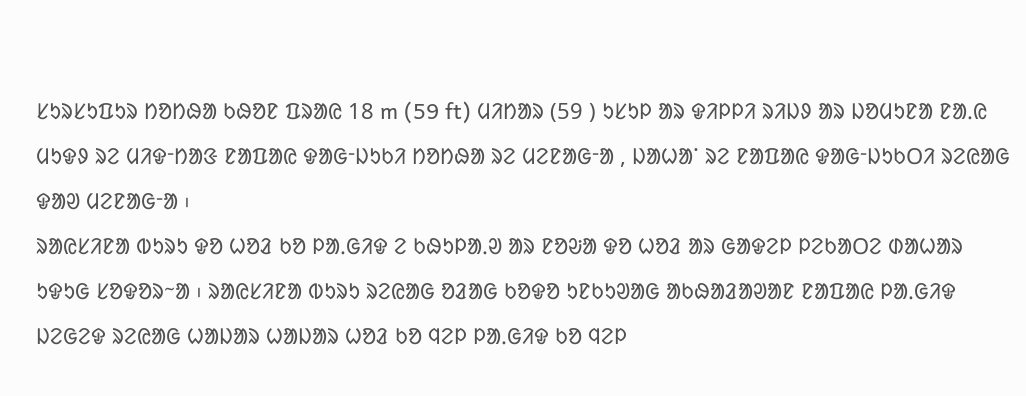ᱥᱩᱨᱥᱩᱯᱩᱨ ᱴᱚᱴᱷᱟ ᱠᱷᱚᱱ ᱯᱨᱟᱭ 18 m (59 ft) ᱢᱤᱴᱟᱨ (59 ) ᱩᱥᱩᱞ ᱟᱨ ᱫᱤᱞᱞᱤ ᱨᱤᱡᱽ ᱟᱨ ᱡᱚᱢᱩᱱᱟ ᱱᱟᱹᱭ ᱢᱩᱫᱽ ᱨᱮ ᱢᱤᱫᱼᱴᱟᱝ ᱱᱟᱯᱟᱭ ᱫᱟᱜᱼᱡᱩᱠᱤ ᱴᱚᱴᱷᱟ ᱨᱮ ᱢᱮᱱᱟᱜᱼᱟ , ᱡᱟᱦᱟᱸ ᱨᱮ ᱱᱟᱯᱟᱭ ᱫᱟᱜᱼᱡᱩᱠᱛᱤ ᱨᱮᱭᱟᱜ ᱫᱟᱣ ᱢᱮᱱᱟᱜᱼᱟ ᱾
ᱨᱟᱭᱥᱤᱱᱟ ᱵᱩᱨᱩ ᱫᱚ ᱦᱚᱲ ᱠᱚ ᱞᱟᱹᱜᱤᱫ ᱮ ᱠᱷᱩᱞᱟᱹᱣ ᱟᱨ ᱱᱚᱶᱟ ᱫᱚ ᱦᱚᱲ ᱟᱨ ᱜᱟᱫᱮᱞ ᱞᱮᱠᱟᱛᱮ ᱰᱟᱦᱟᱨ ᱩᱫᱩᱜ ᱥᱚᱫᱚᱨᱻᱟ ᱾ ᱨᱟᱭᱥᱤᱱᱟ ᱵᱩᱨᱩ ᱨᱮᱭᱟᱜ ᱚᱲᱟᱜ ᱠᱚᱫᱚ ᱩᱱᱠᱩᱣᱟᱜ ᱟᱠᱷᱟᱲᱟᱣᱟᱱ ᱱᱟᱯᱟᱭ ᱞᱟᱹᱜᱤᱫ ᱡᱮᱜᱮᱫ ᱨᱮᱭᱟᱜ ᱦᱟᱡᱟᱨ ᱦᱟᱡᱟᱨ ᱦᱚᱲ ᱠᱚ ᱧᱮᱞ ᱞᱟᱹᱜᱤᱫ ᱠᱚ ᱧᱮᱞ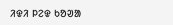ᱤᱫᱤ ᱞᱮᱫ ᱠᱚᱣᱟ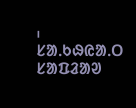᱾
ᱥᱟᱹᱠᱷᱭᱟᱹᱛ
ᱥᱟᱯᱲᱟᱣ